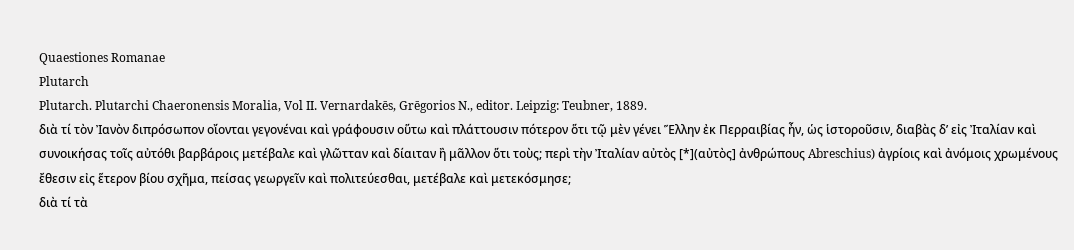Quaestiones Romanae
Plutarch
Plutarch. Plutarchi Chaeronensis Moralia, Vol IΙ. Vernardakēs, Grēgorios N., editor. Leipzig: Teubner, 1889.
διὰ τί τὸν Ἰανὸν διπρόσωπον οἴονται γεγονέναι καὶ γράφουσιν οὕτω καὶ πλάττουσιν πότερον ὅτι τῷ μὲν γένει Ἕλλην ἐκ Περραιβίας ἦν, ὡς ἱστοροῦσιν, διαβὰς δʼ εἰς Ἰταλίαν καὶ συνοικήσας τοῖς αὐτόθι βαρβάροις μετέβαλε καὶ γλῶτταν καὶ δίαιταν ἢ μᾶλλον ὅτι τοὺς; περὶ τὴν Ἰταλίαν αὐτὸς [*](αὐτὸς] ἀνθρώπους Abreschius) ἀγρίοις καὶ ἀνόμοις χρωμένους ἔθεσιν εἰς ἕτερον βίου σχῆμα, πείσας γεωργεῖν καὶ πολιτεύεσθαι, μετέβαλε καὶ μετεκόσμησε;
διὰ τί τὰ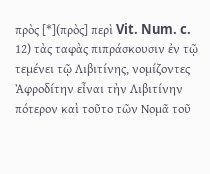πρὸς [*](πρὸς] περὶ Vit. Num. c. 12) τὰς ταφὰς πιπράσκουσιν ἐν τῷ τεμένει τῷ Λιβιτίνης, νομίζοντες Ἀφροδίτην εἶναι τὴν Λιβιτίνην πότερον καὶ τοῦτο τῶν Νομᾶ τοῦ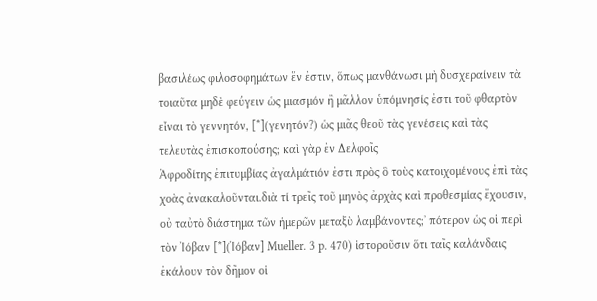βασιλέως φιλοσοφημάτων ἕν ἐστιν, ὅπως μανθάνωσι μὴ δυσχεραίνειν τὰ τοιαῦτα μηδὲ φεύγειν ὡς μιασμόν ἢ μᾶλλον ὑπόμνησίς ἐστι τοῦ φθαρτὸν εἶναι τὸ γεννητόν, [*](γενητόν?) ὡς μιᾶς θεοῦ τὰς γενέσεις καὶ τὰς τελευτὰς ἐπισκοπούσης; καὶ γὰρ ἐν Δελφοῖς
Ἀφροδίτης ἐπιτυμβίας ἀγαλμάτιόν ἐστι πρὸς ὃ τοὺς κατοιχομένους ἐπὶ τὰς χοὰς ἀνακαλοῦνται.διὰ τί τρεῖς τοῦ μηνὸς ἀρχὰς καὶ προθεσμίας ἔχουσιν, οὐ ταὐτὸ διάστημα τῶν ἡμερῶν μεταξὺ λαμβάνοντες;ʼ πότερον ὡς οἱ περὶ τὸν Ἰόβαν [*](Ἰόβαν] Mueller. 3 p. 470) ἱστοροῦσιν ὅτι ταῖς καλάνδαις ἐκάλουν τὸν δῆμον οἱ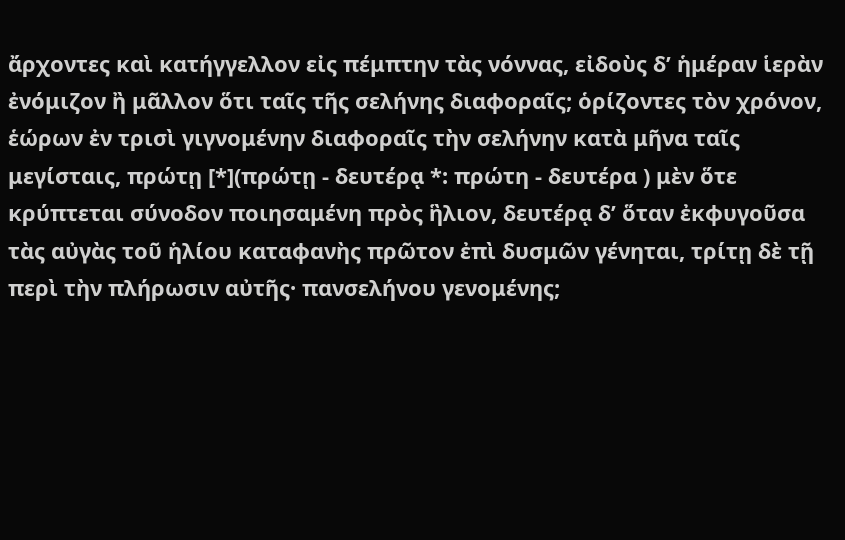ἄρχοντες καὶ κατήγγελλον εἰς πέμπτην τὰς νόννας, εἰδοὺς δʼ ἡμέραν ἱερὰν ἐνόμιζον ἢ μᾶλλον ὅτι ταῖς τῆς σελήνης διαφοραῖς; ὁρίζοντες τὸν χρόνον, ἑώρων ἐν τρισὶ γιγνομένην διαφοραῖς τὴν σελήνην κατὰ μῆνα ταῖς μεγίσταις, πρώτῃ [*](πρώτῃ - δευτέρᾳ *: πρώτη - δευτέρα ) μὲν ὅτε κρύπτεται σύνοδον ποιησαμένη πρὸς ἣλιον, δευτέρᾳ δʼ ὅταν ἐκφυγοῦσα τὰς αὐγὰς τοῦ ἡλίου καταφανὴς πρῶτον ἐπὶ δυσμῶν γένηται, τρίτῃ δὲ τῇ περὶ τὴν πλήρωσιν αὐτῆς· πανσελήνου γενομένης;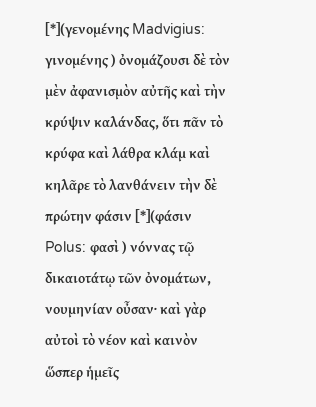[*](γενομένης Madvigius: γινομένης ) ὀνομάζουσι δὲ τὸν μὲν ἀφανισμὸν αὐτῆς καὶ τὴν κρύψιν καλάνδας, ὅτι πᾶν τὸ κρύφα καὶ λάθρα κλάμ καὶ κηλᾶρε τὸ λανθάνειν τὴν δὲ πρώτην φάσιν [*](φάσιν Polus: φασὶ ) νόννας τῷ δικαιοτάτῳ τῶν ὀνομάτων, νουμηνίαν οὖσαν· καὶ γὰρ αὐτοὶ τὸ νέον καὶ καινὸν ὥσπερ ἡμεῖς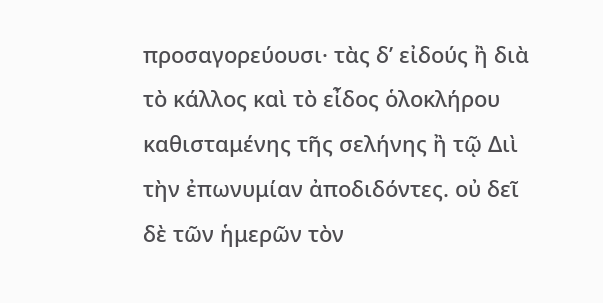προσαγορεύουσι· τὰς δʼ εἰδούς ἢ διὰ τὸ κάλλος καὶ τὸ εἶδος ὁλοκλήρου καθισταμένης τῆς σελήνης ἢ τῷ Διὶ τὴν ἐπωνυμίαν ἀποδιδόντες. οὐ δεῖ δὲ τῶν ἡμερῶν τὸν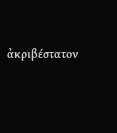ἀκριβέστατον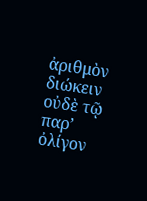ἀριθμὸν διώκειν οὐδὲ τῷ παρʼ ὀλίγον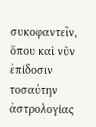συκοφαντεῖν, ὅπου καὶ νῦν ἐπίδοσιν τοσαύτην ἀστρολογίας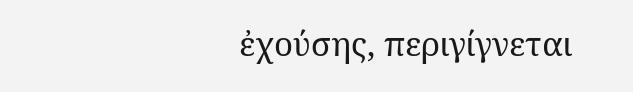ἐχούσης, περιγίγνεται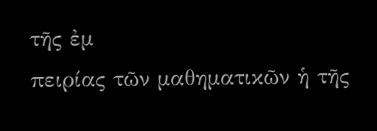τῆς ἐμ
πειρίας τῶν μαθηματικῶν ἡ τῆς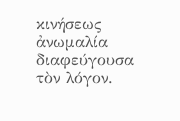κινήσεως ἀνωμαλία διαφεύγουσα τὸν λόγον.